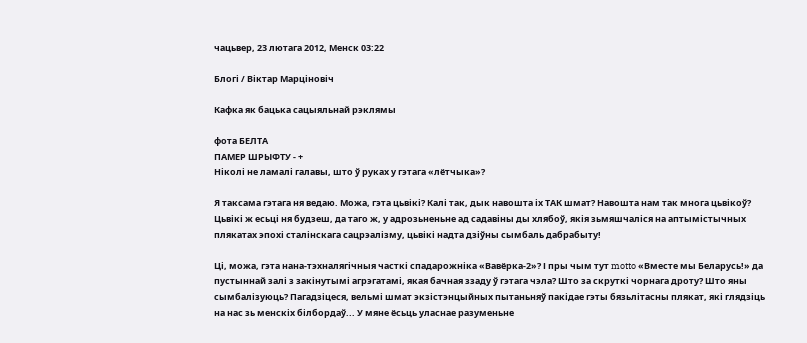чацьвер, 23 лютага 2012, Менск 03:22

Блогі / Віктар Марціновіч

Кафка як бацька сацыяльнай рэклямы

фота БЕЛТА
ПАМЕР ШРЫФТУ - +
Ніколі не ламалі галавы, што ў руках у гэтага «лётчыка»?

Я таксама гэтага ня ведаю. Можа, гэта цьвікі? Калі так, дык навошта іх ТАК шмат? Навошта нам так многа цьвікоў? Цьвікі ж есьці ня будзеш, да таго ж, у адрозьненьне ад садавіны ды хлябоў, якія зьмяшчаліся на аптымістычных плякатах эпохі сталінскага сацрэалізму, цьвікі надта дзіўны сымбаль дабрабыту!

Ці, можа, гэта нана-тэхналягічныя часткі спадарожніка «Вавёрка-2»? І пры чым тут motto «Вместе мы Беларусь!» да пустыннай залі з закінутымі агрэгатамі, якая бачная ззаду ў гэтага чэла? Што за скруткі чорнага дроту? Што яны сымбалізуюць? Пагадзіцеся, вельмі шмат экзістэнцыйных пытаньняў пакідае гэты бязьлітасны плякат, які глядзіць на нас зь менскіх білбордаў... У мяне ёсьць уласнае разуменьне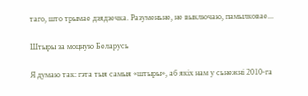таго, што трымае дзядзечка. Разуменьне, не выключаю, памылковае...

Штыры за моцную Беларусь

Я думаю так: гэта тыя самыя «штыры», аб якіх нам у сьнежні 2010-га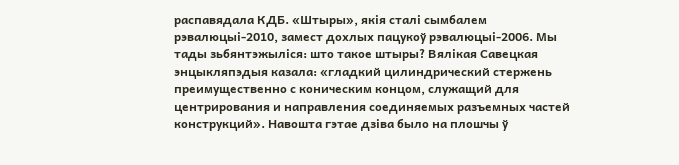распавядала КДБ. «Штыры», якія сталі сымбалем рэвалюцыі-2010, замест дохлых пацукоў рэвалюцыі-2006. Мы тады зьбянтэжыліся: што такое штыры? Вялікая Савецкая энцыкляпэдыя казала: «гладкий цилиндрический стержень преимущественно с коническим концом, служащий для центрирования и направления соединяемых разъемных частей конструкций». Навошта гэтае дзіва было на плошчы ў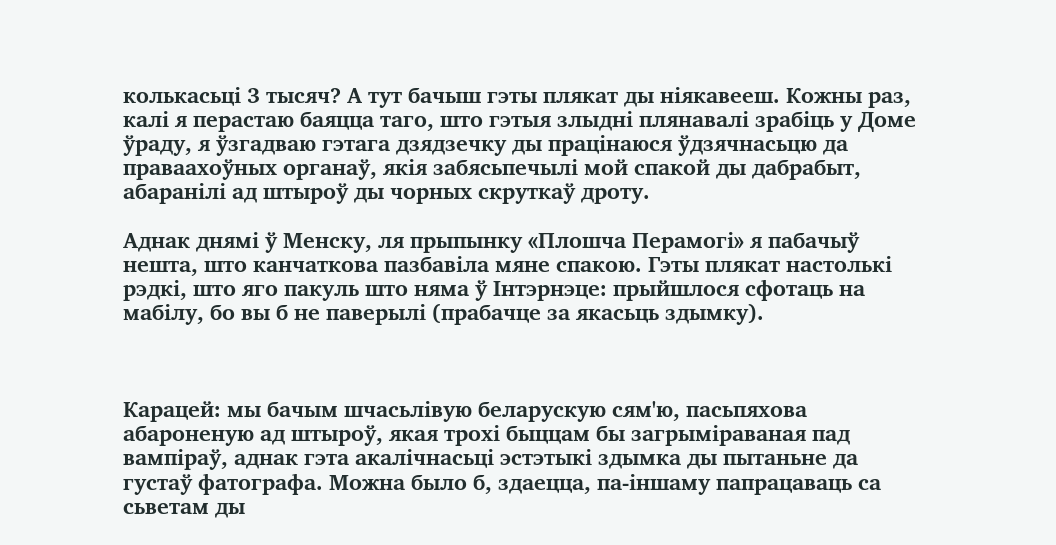колькасьці 3 тысяч? А тут бачыш гэты плякат ды ніякавееш. Кожны раз, калі я перастаю баяцца таго, што гэтыя злыдні плянавалі зрабіць у Доме ўраду, я ўзгадваю гэтага дзядзечку ды працінаюся ўдзячнасьцю да праваахоўных органаў, якія забясьпечылі мой спакой ды дабрабыт, абаранілі ад штыроў ды чорных скруткаў дроту.

Аднак днямі ў Менску, ля прыпынку «Плошча Перамогі» я пабачыў нешта, што канчаткова пазбавіла мяне спакою. Гэты плякат настолькі рэдкі, што яго пакуль што няма ў Інтэрнэце: прыйшлося сфотаць на мабілу, бо вы б не паверылі (прабачце за якасьць здымку).



Карацей: мы бачым шчасьлівую беларускую сям'ю, пасьпяхова абароненую ад штыроў, якая трохі быццам бы загрыміраваная пад вампіраў, аднак гэта акалічнасьці эстэтыкі здымка ды пытаньне да густаў фатографа. Можна было б, здаецца, па-іншаму папрацаваць са сьветам ды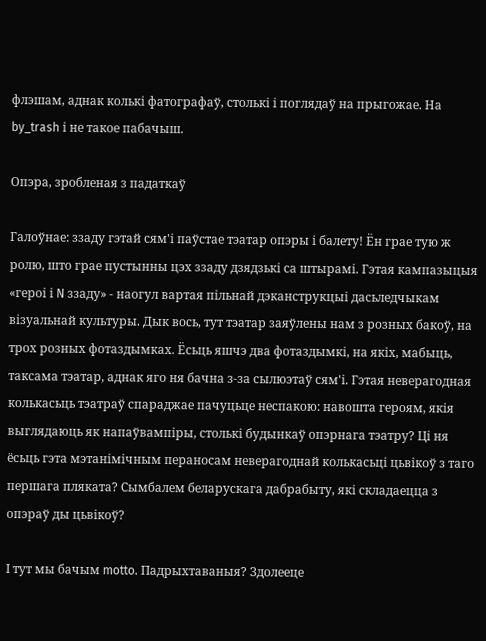флэшам, аднак колькі фатографаў, столькі і поглядаў на прыгожае. На by_trash і не такое пабачыш.

Опэра, зробленая з падаткаў

Галоўнае: ззаду гэтай сям'і паўстае тэатар опэры і балету! Ён грае тую ж ролю, што грае пустынны цэх ззаду дзядзькі са штырамі. Гэтая кампазыцыя «героі і N ззаду» - наогул вартая пільнай дэканструкцыі дасьледчыкам візуальнай культуры. Дык вось, тут тэатар заяўлены нам з розных бакоў, на трох розных фотаздымках. Ёсьць яшчэ два фотаздымкі, на якіх, мабыць, таксама тэатар, аднак яго ня бачна з-за сылюэтаў сям'і. Гэтая неверагодная колькасьць тэатраў спараджае пачуцьце неспакою: навошта героям, якія выглядаюць як напаўвампіры, столькі будынкаў опэрнага тэатру? Ці ня ёсьць гэта мэтанімічным пераносам неверагоднай колькасьці цьвікоў з таго першага пляката? Сымбалем беларускага дабрабыту, які складаецца з опэраў ды цьвікоў?

І тут мы бачым motto. Падрыхтаваныя? Здолееце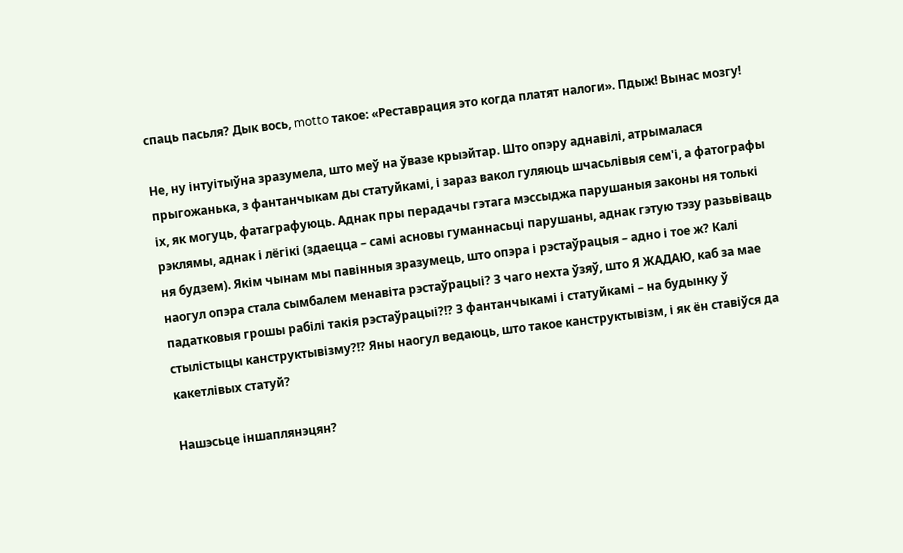спаць пасьля? Дык вось, motto такое: «Реставрация это когда платят налоги». Пдыж! Вынас мозгу!

Не, ну інтуітыўна зразумела, што меў на ўвазе крыэйтар. Што опэру аднавілі, атрымалася прыгожанька, з фантанчыкам ды статуйкамі, і зараз вакол гуляюць шчасьлівыя сем'і, а фатографы іх, як могуць, фатаграфуюць. Аднак пры перадачы гэтага мэссыджа парушаныя законы ня толькі рэклямы, аднак і лёгікі (здаецца – самі асновы гуманнасьці парушаны, аднак гэтую тэзу разьвіваць ня будзем). Якім чынам мы павінныя зразумець, што опэра і рэстаўрацыя – адно і тое ж? Калі наогул опэра стала сымбалем менавіта рэстаўрацыі? З чаго нехта ўзяў, што Я ЖАДАЮ, каб за мае падатковыя грошы рабілі такія рэстаўрацыі?!? З фантанчыкамі і статуйкамі – на будынку ў стылістыцы канструктывізму?!? Яны наогул ведаюць, што такое канструктывізм, і як ён ставіўся да какетлівых статуй?

Нашэсьце іншаплянэцян?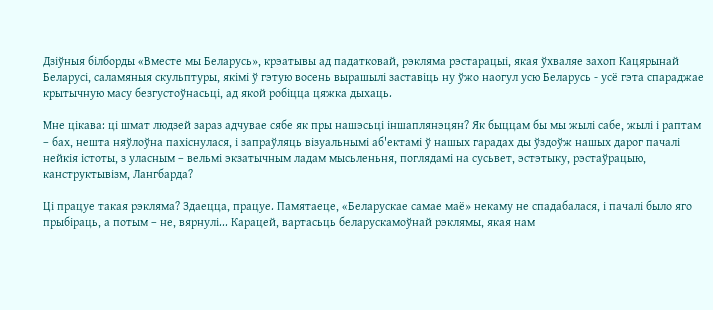Дзіўныя білборды «Вместе мы Беларусь», крэатывы ад падатковай, рэкляма рэстарацыі, якая ўхваляе захоп Кацярынай Беларусі, саламяныя скульптуры, якімі ў гэтую восень вырашылі заставіць ну ўжо наогул усю Беларусь - усё гэта спараджае крытычную масу безгустоўнасьці, ад якой робіцца цяжка дыхаць.

Мне цікава: ці шмат людзей зараз адчувае сябе як пры нашэсьці іншаплянэцян? Як быццам бы мы жылі сабе, жылі і раптам – бах, нешта няўлоўна пахіснулася, і запраўляць візуальнымі аб'ектамі ў нашых гарадах ды ўздоўж нашых дарог пачалі нейкія істоты, з уласным – вельмі экзатычным ладам мысьленьня, поглядамі на сусьвет, эстэтыку, рэстаўрацыю, канструктывізм, Лангбарда?

Ці працуе такая рэкляма? Здаецца, працуе. Памятаеце, «Беларускае самае маё» некаму не спадабалася, і пачалі было яго прыбіраць, а потым – не, вярнулі... Карацей, вартасьць беларускамоўнай рэклямы, якая нам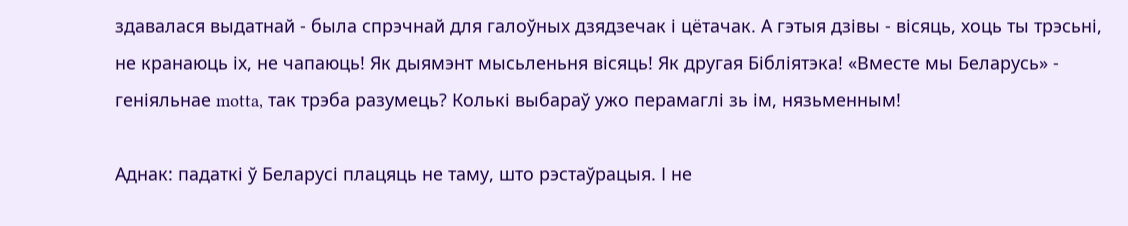здавалася выдатнай - была спрэчнай для галоўных дзядзечак і цётачак. А гэтыя дзівы - вісяць, хоць ты трэсьні, не кранаюць іх, не чапаюць! Як дыямэнт мысьленьня вісяць! Як другая Бібліятэка! «Вместе мы Беларусь» - геніяльнае motta, так трэба разумець? Колькі выбараў ужо перамаглі зь ім, нязьменным!

Аднак: падаткі ў Беларусі плацяць не таму, што рэстаўрацыя. І не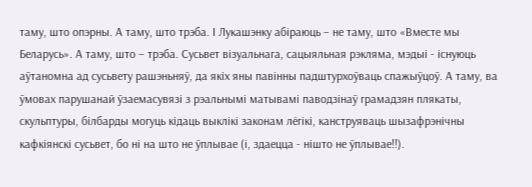таму, што опэрны. А таму, што трэба. І Лукашэнку абіраюць – не таму, што «Вместе мы Беларусь». А таму, што – трэба. Сусьвет візуальнага, сацыяльная рэкляма, мэдыі - існуюць аўтаномна ад сусьвету рашэньняў, да якіх яны павінны падштурхоўваць спажыўцоў. А таму, ва ўмовах парушанай ўзаемасувязі з рэальнымі матывамі паводзінаў грамадзян плякаты, скульптуры, білбарды могуць кідаць выклікі законам лёгікі, канструяваць шызафрэнічны кафкіянскі сусьвет, бо ні на што не ўплывае (і, здаецца - нішто не ўплывае!!).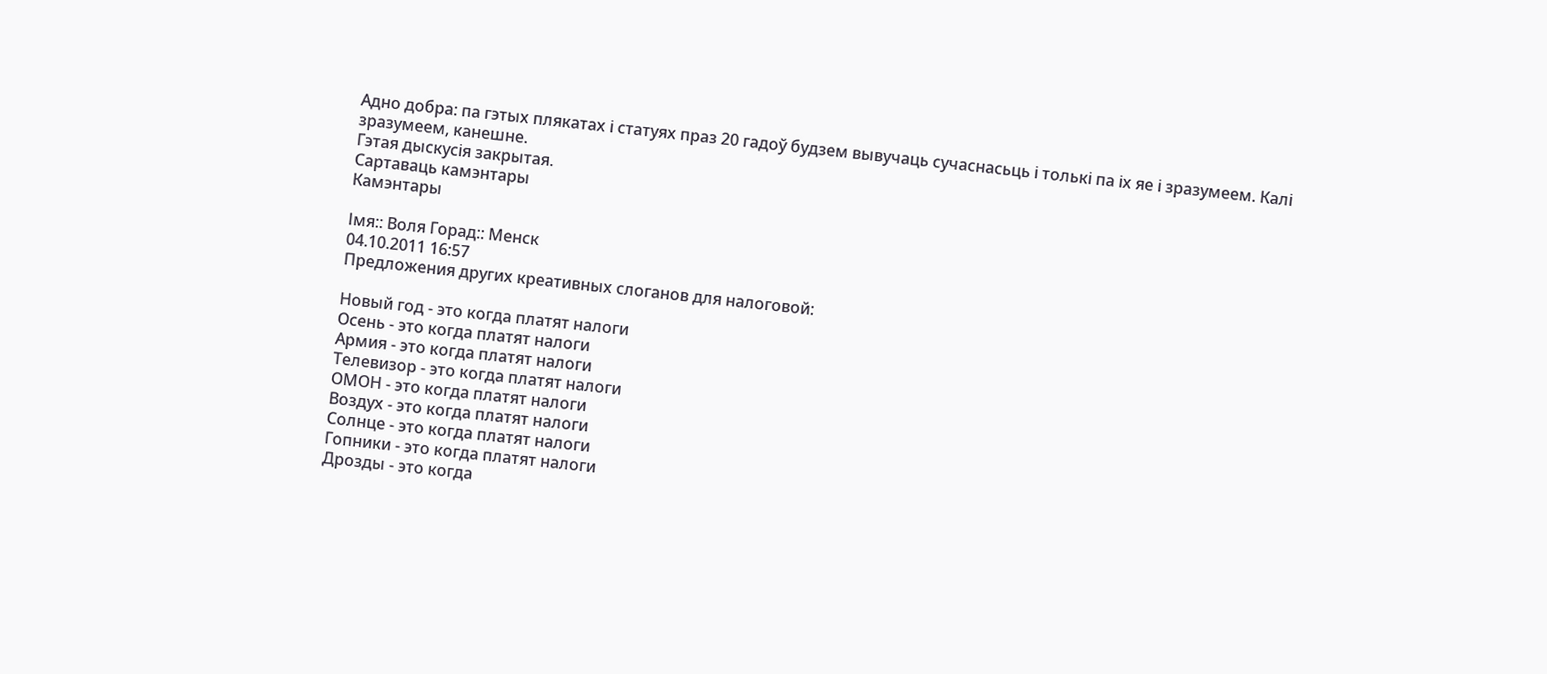Адно добра: па гэтых плякатах і статуях праз 20 гадоў будзем вывучаць сучаснасьць і толькі па іх яе і зразумеем. Калі зразумеем, канешне.
Гэтая дыскусія закрытая.
Сартаваць камэнтары
Камэнтары

Імя:: Воля Горад:: Менск
04.10.2011 16:57
Предложения других креативных слоганов для налоговой:

Новый год - это когда платят налоги
Осень - это когда платят налоги
Армия - это когда платят налоги
Телевизор - это когда платят налоги
ОМОН - это когда платят налоги
Воздух - это когда платят налоги
Солнце - это когда платят налоги
Гопники - это когда платят налоги
Дрозды - это когда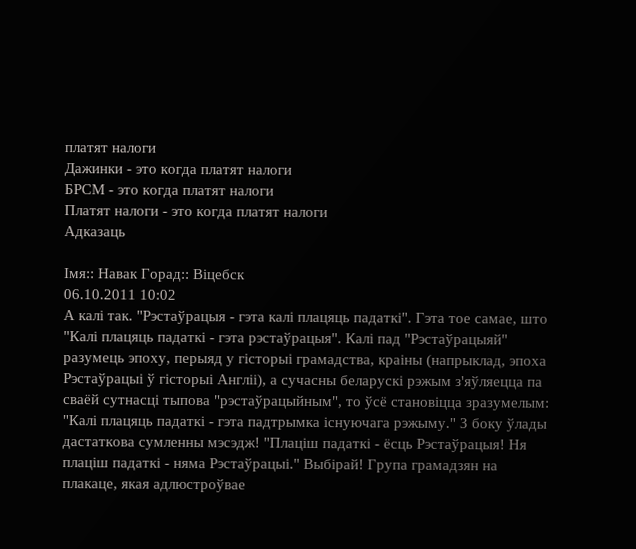платят налоги
Дажинки - это когда платят налоги
БРСМ - это когда платят налоги
Платят налоги - это когда платят налоги
Адказаць

Імя:: Навак Горад:: Вiцебск
06.10.2011 10:02
А калі так. "Рэстаўрацыя - гэта калі плацяць падаткі". Гэта тое самае, што "Калі плацяць падаткі - гэта рэстаўрацыя". Калі пад "Рэстаўрацыяй" разумець эпоху, перыяд у гісторыі грамадства, краіны (напрыклад, эпоха Рэстаўрацыі ў гісторыі Англіі), а сучасны беларускі рэжым з'яўляецца па сваёй сутнасці тыпова "рэстаўрацыйным", то ўсё становіцца зразумелым: "Калі плацяць падаткі - гэта падтрымка існуючага рэжыму." З боку ўлады дастаткова сумленны мэсэдж! "Плаціш падаткі - ёсць Рэстаўрацыя! Ня плаціш падаткі - няма Рэстаўрацыі." Выбірай! Група грамадзян на плакаце, якая адлюстроўвае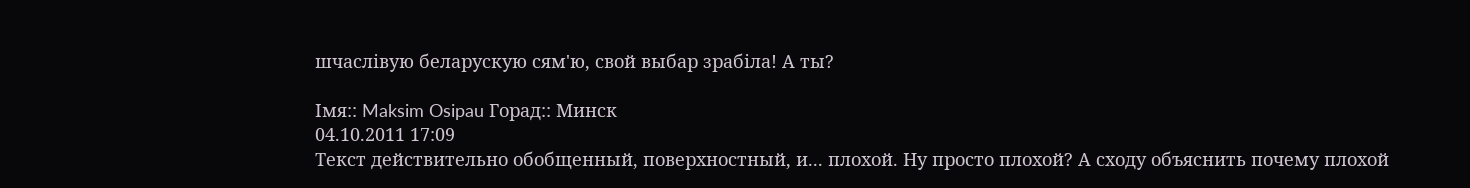шчаслівую беларускую сям'ю, свой выбар зрабіла! А ты?

Імя:: Maksim Osipau Горад:: Минск
04.10.2011 17:09
Текст действительно обобщенный, поверхностный, и... плохой. Ну просто плохой? А сходу объяснить почему плохой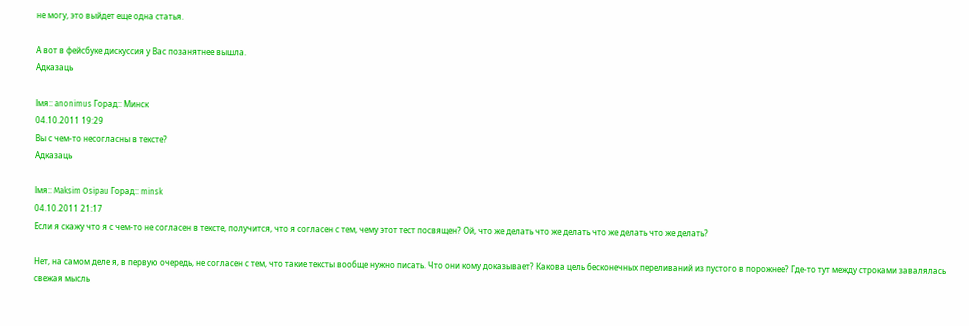не могу, это выйдет еще одна статья.

А вот в фейсбуке дискуссия у Вас позанятнее вышла.
Адказаць

Імя:: anonimus Горад:: Минск
04.10.2011 19:29
Вы с чем-то несогласны в тексте?
Адказаць

Імя:: Maksim Osipau Горад:: minsk
04.10.2011 21:17
Если я скажу что я с чем-то не согласен в тексте, получится, что я согласен с тем, чему этот тест посвящен? Ой, что же делать что же делать что же делать что же делать?

Нет, на самом деле я, в первую очередь, не согласен с тем, что такие тексты вообще нужно писать. Что они кому доказывает? Какова цель бесконечных переливаний из пустого в порожнее? Где-то тут между строками завалялась свежая мысль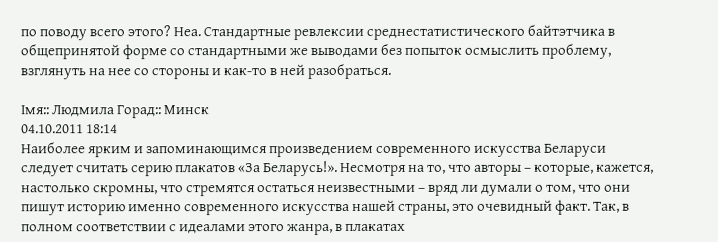по поводу всего этого? Неа. Стандартные ревлексии среднестатистического байтэтчика в общепринятой форме со стандартными же выводами без попыток осмыслить проблему, взглянуть на нее со стороны и как-то в ней разобраться.

Імя:: Людмила Горад:: Минск
04.10.2011 18:14
Наиболее ярким и запоминающимся произведением современного искусства Беларуси следует считать серию плакатов «За Беларусь!». Несмотря на то, что авторы – которые, кажется, настолько скромны, что стремятся остаться неизвестными – вряд ли думали о том, что они пишут историю именно современного искусства нашей страны, это очевидный факт. Так, в полном соответствии с идеалами этого жанра, в плакатах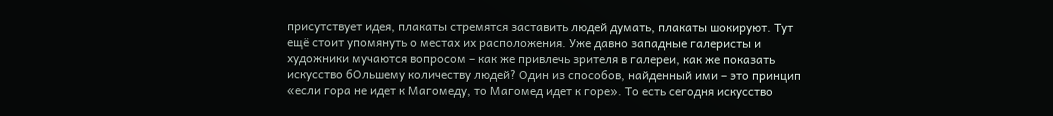присутствует идея, плакаты стремятся заставить людей думать, плакаты шокируют. Тут ещё стоит упомянуть о местах их расположения. Уже давно западные галеристы и художники мучаются вопросом – как же привлечь зрителя в галереи, как же показать искусство бОльшему количеству людей? Один из способов, найденный ими – это принцип «если гора не идет к Магомеду, то Магомед идет к горе». То есть сегодня искусство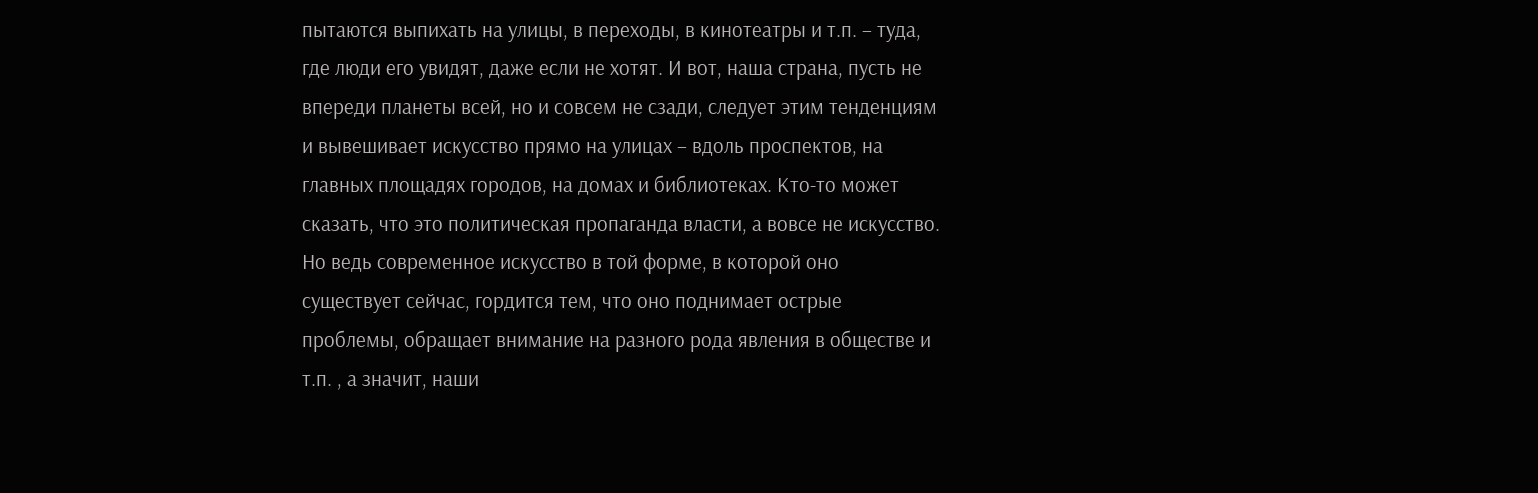пытаются выпихать на улицы, в переходы, в кинотеатры и т.п. – туда, где люди его увидят, даже если не хотят. И вот, наша страна, пусть не впереди планеты всей, но и совсем не сзади, следует этим тенденциям и вывешивает искусство прямо на улицах – вдоль проспектов, на главных площадях городов, на домах и библиотеках. Кто-то может сказать, что это политическая пропаганда власти, а вовсе не искусство. Но ведь современное искусство в той форме, в которой оно существует сейчас, гордится тем, что оно поднимает острые проблемы, обращает внимание на разного рода явления в обществе и т.п. , а значит, наши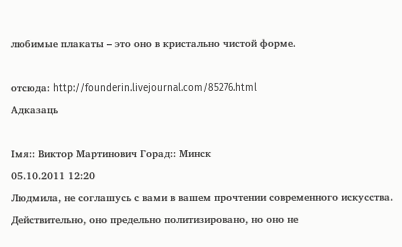любимые плакаты – это оно в кристально чистой форме.

отсюда: http://founderin.livejournal.com/85276.html
Адказаць

Імя:: Виктор Мартинович Горад:: Минск
05.10.2011 12:20
Людмила, не соглашусь с вами в вашем прочтении современного искусства. Действительно, оно предельно политизировано, но оно не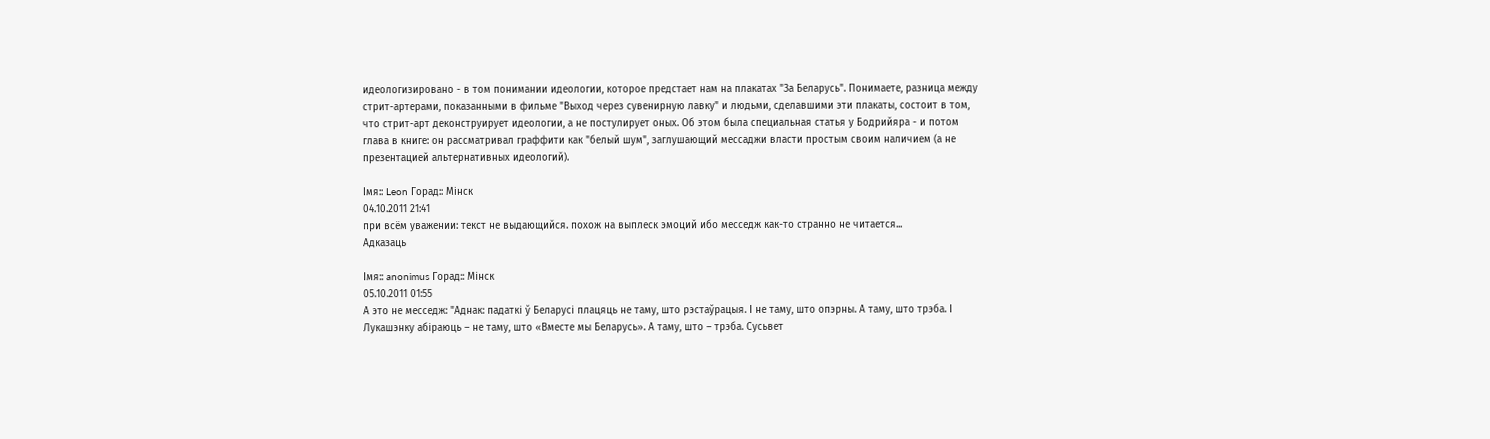идеологизировано - в том понимании идеологии, которое предстает нам на плакатах "За Беларусь". Понимаете, разница между стрит-артерами, показанными в фильме "Выход через сувенирную лавку" и людьми, сделавшими эти плакаты, состоит в том, что стрит-арт деконструирует идеологии, а не постулирует оных. Об этом была специальная статья у Бодрийяра - и потом глава в книге: он рассматривал граффити как "белый шум", заглушающий мессаджи власти простым своим наличием (а не презентацией альтернативных идеологий).

Імя:: Leon Горад:: Мінск
04.10.2011 21:41
при всём уважении: текст не выдающийся. похож на выплеск эмоций ибо месседж как-то странно не читается...
Адказаць

Імя:: anonimus Горад:: Мінск
05.10.2011 01:55
А это не месседж: "Аднак: падаткі ў Беларусі плацяць не таму, што рэстаўрацыя. І не таму, што опэрны. А таму, што трэба. І Лукашэнку абіраюць – не таму, што «Вместе мы Беларусь». А таму, што – трэба. Сусьвет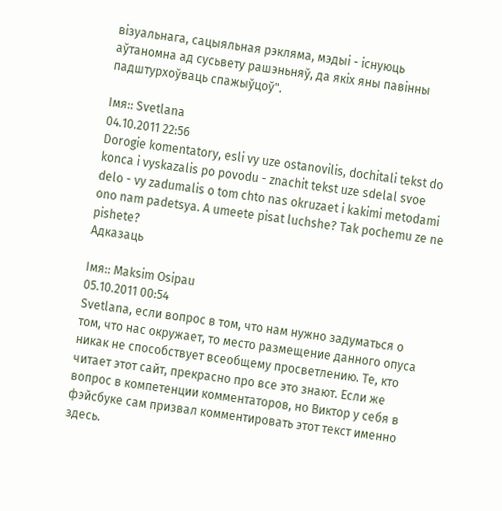візуальнага, сацыяльная рэкляма, мэдыі - існуюць аўтаномна ад сусьвету рашэньняў, да якіх яны павінны падштурхоўваць спажыўцоў".

Імя:: Svetlana
04.10.2011 22:56
Dorogie komentatory, esli vy uze ostanovilis, dochitali tekst do konca i vyskazalis po povodu - znachit tekst uze sdelal svoe delo - vy zadumalis o tom chto nas okruzaet i kakimi metodami ono nam padetsya. A umeete pisat luchshe? Tak pochemu ze ne pishete?
Адказаць

Імя:: Maksim Osipau
05.10.2011 00:54
Svetlana, если вопрос в том, что нам нужно задуматься о том, что нас окружает, то место размещение данного опуса никак не способствует всеобщему просветлению. Те, кто читает этот сайт, прекрасно про все это знают. Если же вопрос в компетенции комментаторов, но Виктор у себя в фэйсбуке сам призвал комментировать этот текст именно здесь.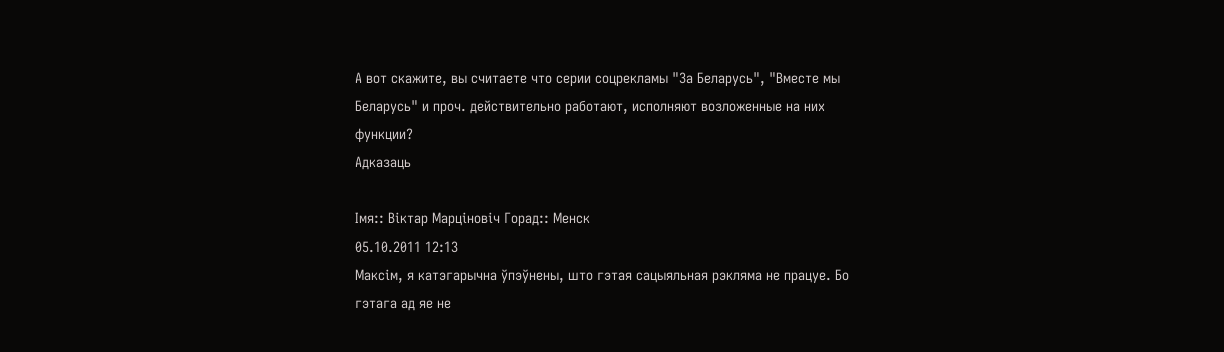А вот скажите, вы считаете что серии соцрекламы "За Беларусь", "Вместе мы Беларусь" и проч. действительно работают, исполняют возложенные на них функции?
Адказаць

Імя:: Віктар Марціновіч Горад:: Менск
05.10.2011 12:13
Максім, я катэгарычна ўпэўнены, што гэтая сацыяльная рэкляма не працуе. Бо гэтага ад яе не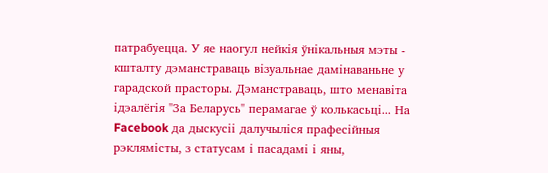патрабуецца. У яе наогул нейкія ўнікальныя мэты - кшталту дэманстраваць візуальнае дамінаваньне у гарадской прасторы. Дэманстраваць, што менавіта ідэалёгія "За Беларусь" перамагае ў колькасьці... На Facebook да дыскусіі далучыліся прафесійныя рэклямісты, з статусам і пасадамі і яны,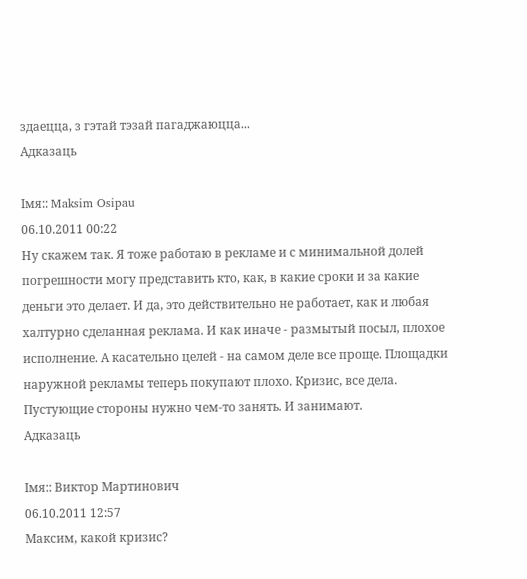здаецца, з гэтай тэзай пагаджаюцца...
Адказаць

Імя:: Maksim Osipau
06.10.2011 00:22
Ну скажем так. Я тоже работаю в рекламе и с минимальной долей погрешности могу представить кто, как, в какие сроки и за какие деньги это делает. И да, это действительно не работает, как и любая халтурно сделанная реклама. И как иначе - размытый посыл, плохое исполнение. А касательно целей - на самом деле все проще. Площадки наружной рекламы теперь покупают плохо. Кризис, все дела. Пустующие стороны нужно чем-то занять. И занимают.
Адказаць

Імя:: Виктор Мартинович
06.10.2011 12:57
Максим, какой кризис?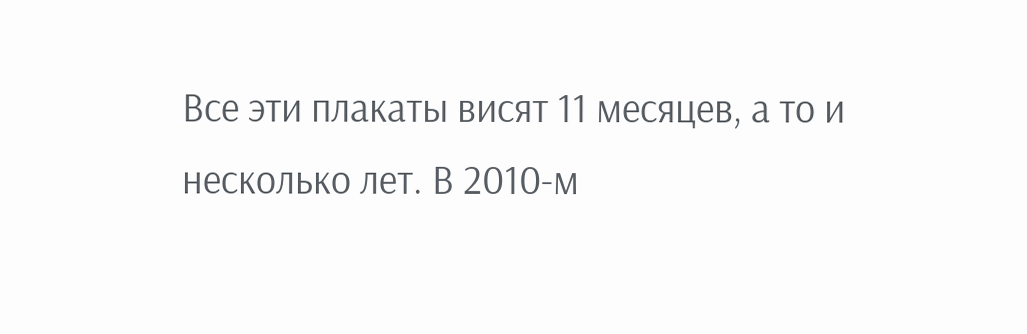Все эти плакаты висят 11 месяцев, а то и несколько лет. В 2010-м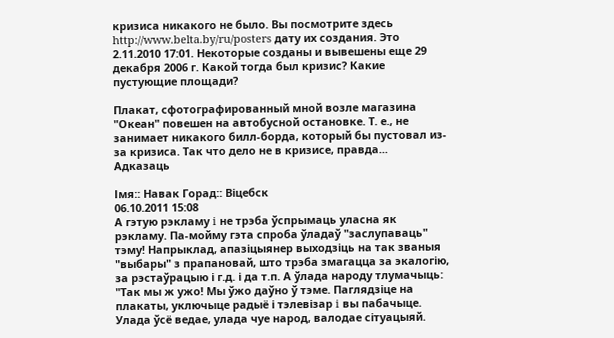кризиса никакого не было. Вы посмотрите здесь http://www.belta.by/ru/posters дату их создания. Это 2.11.2010 17:01. Некоторые созданы и вывешены еще 29 декабря 2006 г. Какой тогда был кризис? Какие пустующие площади?

Плакат, сфотографированный мной возле магазина "Океан" повешен на автобусной остановке. Т. е., не занимает никакого билл-борда, который бы пустовал из-за кризиса. Так что дело не в кризисе, правда...
Адказаць

Імя:: Навак Горад:: Вiцебск
06.10.2011 15:08
А гэтую рэкламу i не трэба ўспрымаць уласна як рэкламу. Па-мойму гэта спроба ўладаў "заслупаваць" тэму! Напрыклад, апазіцыянер выходзіць на так званыя "выбары" з прапановай, што трэба змагацца за экалогію, за рэстаўрацыю і г.д. і да т.п. А ўлада народу тлумачыць: "Так мы ж ужо! Мы ўжо даўно ў тэме. Паглядзіце на плакаты, уключыце радыё і тэлевізар i вы пабачыце. Улада ўсё ведае, улада чуе народ, валодае сітуацыяй.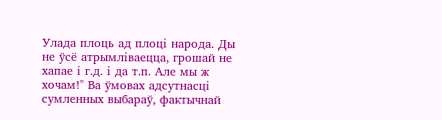Улада плоць ад плоці народа. Ды не ўсё атрымліваецца, грошай не хапае і г.д. і да т.п. Але мы ж хочам!" Ва ўмовах адсутнасці сумленных выбараў, фактычнай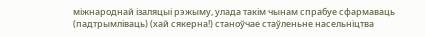міжнароднай ізаляцыі рэжыму, улада такім чынам спрабуе сфармаваць (падтрымліваць) (хай сякерна!) станоўчае стаўленьне насельніцтва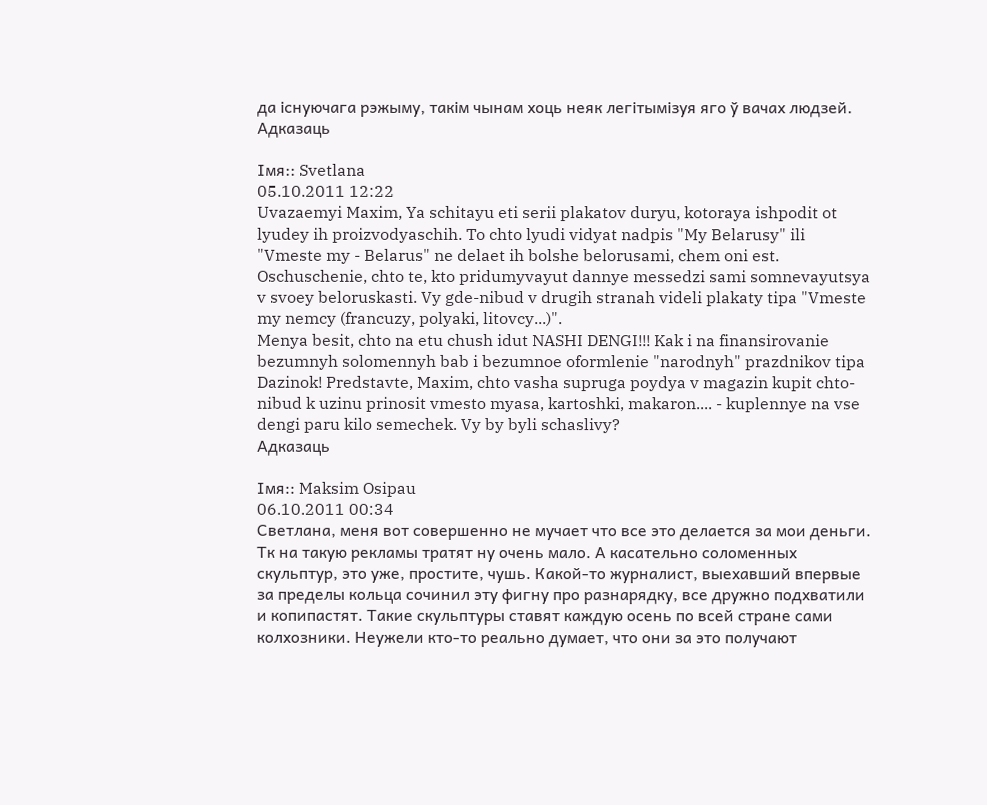да існуючага рэжыму, такім чынам хоць неяк легiтымiзуя яго ў вачах людзей.
Адказаць

Імя:: Svetlana
05.10.2011 12:22
Uvazaemyi Maxim, Ya schitayu eti serii plakatov duryu, kotoraya ishpodit ot lyudey ih proizvodyaschih. To chto lyudi vidyat nadpis "My Belarusy" ili "Vmeste my - Belarus" ne delaet ih bolshe belorusami, chem oni est. Oschuschenie, chto te, kto pridumyvayut dannye messedzi sami somnevayutsya v svoey beloruskasti. Vy gde-nibud v drugih stranah videli plakaty tipa "Vmeste my nemcy (francuzy, polyaki, litovcy...)".
Menya besit, chto na etu chush idut NASHI DENGI!!! Kak i na finansirovanie bezumnyh solomennyh bab i bezumnoe oformlenie "narodnyh" prazdnikov tipa Dazinok! Predstavte, Maxim, chto vasha supruga poydya v magazin kupit chto-nibud k uzinu prinosit vmesto myasa, kartoshki, makaron.... - kuplennye na vse dengi paru kilo semechek. Vy by byli schaslivy?
Адказаць

Імя:: Maksim Osipau
06.10.2011 00:34
Светлана, меня вот совершенно не мучает что все это делается за мои деньги. Тк на такую рекламы тратят ну очень мало. А касательно соломенных скульптур, это уже, простите, чушь. Какой-то журналист, выехавший впервые за пределы кольца сочинил эту фигну про разнарядку, все дружно подхватили и копипастят. Такие скульптуры ставят каждую осень по всей стране сами колхозники. Неужели кто-то реально думает, что они за это получают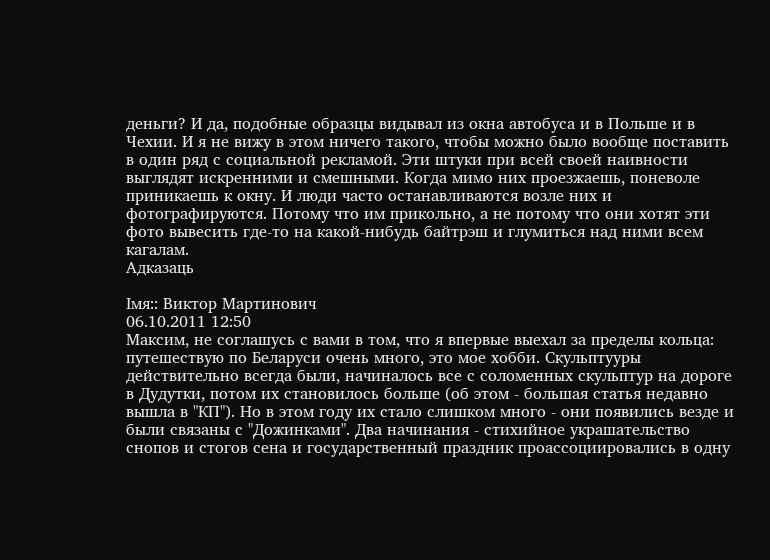деньги? И да, подобные образцы видывал из окна автобуса и в Польше и в Чехии. И я не вижу в этом ничего такого, чтобы можно было вообще поставить в один ряд с социальной рекламой. Эти штуки при всей своей наивности выглядят искренними и смешными. Когда мимо них проезжаешь, поневоле приникаешь к окну. И люди часто останавливаются возле них и фотографируются. Потому что им прикольно, а не потому что они хотят эти фото вывесить где-то на какой-нибудь байтрэш и глумиться над ними всем кагалам.
Адказаць

Імя:: Виктор Мартинович
06.10.2011 12:50
Максим, не соглашусь с вами в том, что я впервые выехал за пределы кольца: путешествую по Беларуси очень много, это мое хобби. Скульптууры действительно всегда были, начиналось все с соломенных скульптур на дороге в Дудутки, потом их становилось больше (об этом - большая статья недавно вышла в "КП"). Но в этом году их стало слишком много - они появились везде и были связаны с "Дожинками". Два начинания - стихийное украшательство снопов и стогов сена и государственный праздник проассоциировались в одну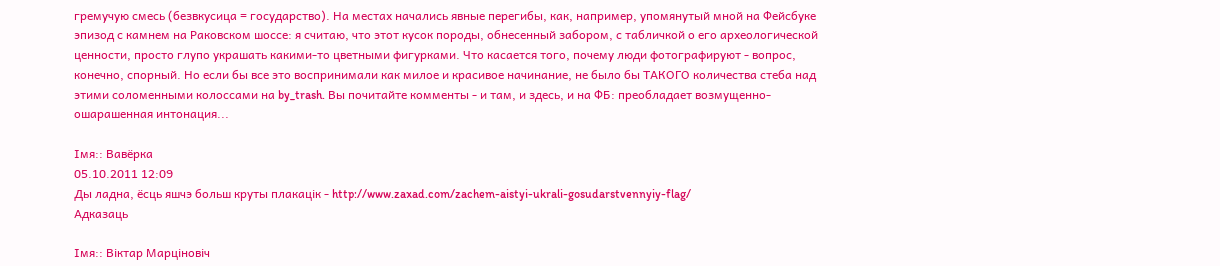гремучую смесь (безвкусица = государство). На местах начались явные перегибы, как, например, упомянутый мной на Фейсбуке эпизод с камнем на Раковском шоссе: я считаю, что этот кусок породы, обнесенный забором, с табличкой о его археологической ценности, просто глупо украшать какими-то цветными фигурками. Что касается того, почему люди фотографируют - вопрос, конечно, спорный. Но если бы все это воспринимали как милое и красивое начинание, не было бы ТАКОГО количества стеба над этими соломенными колоссами на by_trash. Вы почитайте комменты - и там, и здесь, и на ФБ: преобладает возмущенно-ошарашенная интонация...

Імя:: Вавёрка
05.10.2011 12:09
Ды ладна, ёсць яшчэ больш круты плакацік - http://www.zaxad.com/zachem-aistyi-ukrali-gosudarstvennyiy-flag/
Адказаць

Імя:: Віктар Марціновіч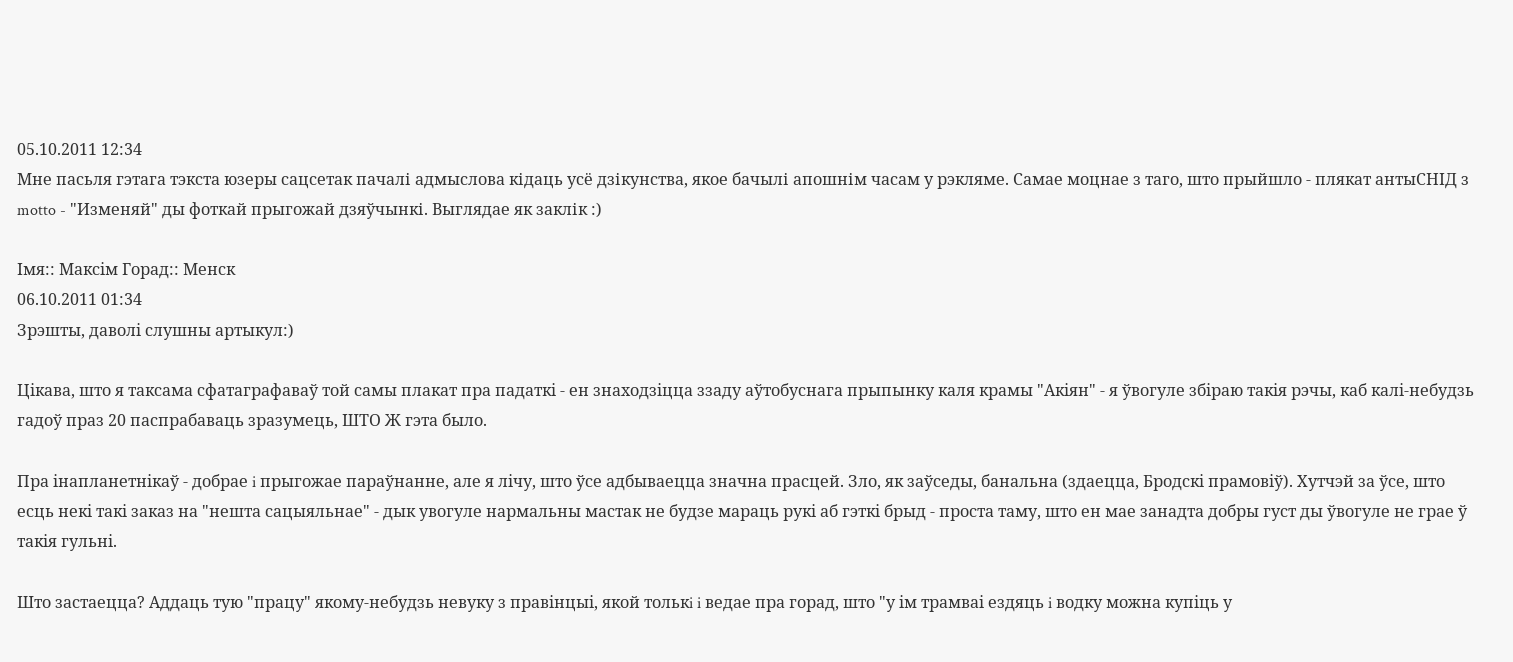05.10.2011 12:34
Мне пасьля гэтага тэкста юзеры сацсетак пачалі адмыслова кідаць усё дзікунства, якое бачылі апошнім часам у рэкляме. Самае моцнае з таго, што прыйшло - плякат антыСНІД з motto - "Изменяй" ды фоткай прыгожай дзяўчынкі. Выглядае як заклік :)

Імя:: Максiм Горад:: Менск
06.10.2011 01:34
Зрэшты, даволi слушны артыкул:)

Цiкава, што я таксама сфатаграфаваў той самы плакат пра падаткi - ен знаходзiцца ззаду аўтобуснага прыпынку каля крамы "Акiян" - я ўвогуле збiраю такiя рэчы, каб калi-небудзь гадоў праз 20 паспрабаваць зразумець, ШТО Ж гэта было.

Пра iнапланетнiкаў - добрае i прыгожае параўнанне, але я лiчу, што ўсе адбываецца значна прасцей. Зло, як заўседы, банальна (здаецца, Бродскi прамовiў). Хутчэй за ўсе, што есць некi такi заказ на "нешта сацыяльнае" - дык увогуле нармальны мастак не будзе мараць рукi аб гэткi брыд - проста таму, што ен мае занадта добры густ ды ўвогуле не грае ў такiя гульнi.

Што застаецца? Аддаць тую "працу" якому-небудзь невуку з правiнцыi, якой толькi i ведае пра горад, што "у iм трамваi ездяць i водку можна купiць у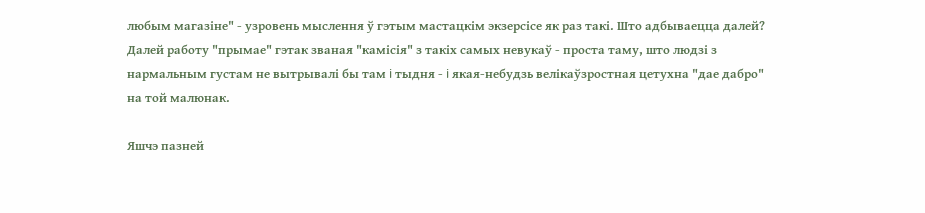любым магазiне" - узровень мыслення ў гэтым мастацкiм экзерсiсе як раз такi. Што адбываецца далей? Далей работу "прымае" гэтак званая "камiсiя" з такiх самых невукаў - проста таму, што людзi з нармальным густам не вытрывалi бы там i тыдня - i якая-небудзь велiкаўзростная цетухна "дае дабро" на той малюнак.

Яшчэ пазней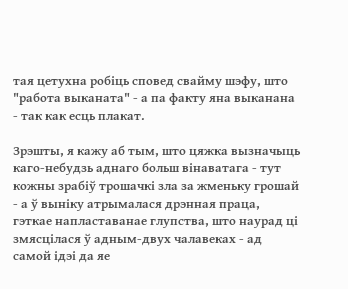тая цетухна робiць сповед свайму шэфу, што "работа выканата" - а па факту яна выканана - так как есць плакат.

Зрэшты, я кажу аб тым, што цяжка вызначыць каго-небудзь аднаго больш вiнаватага - тут кожны зрабiў трошачкi зла за жменьку грошай - а ў вынiку атрымалася дрэнная праца, гэткае напластаванае глупства, што наурад цi змясцiлася ў адным-двух чалавеках - ад самой iдэi да яе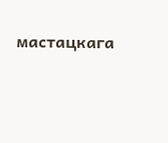мастацкага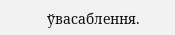ўвасаблення.